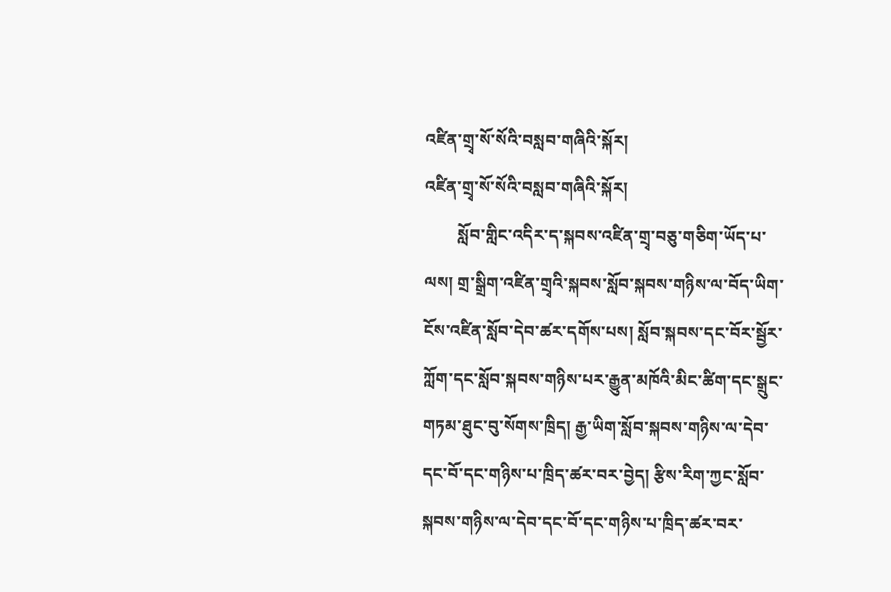འཛིན་གྲྭ་སོ་སོའི་བསླབ་གཞིའི་སྐོར།
འཛིན་གྲྭ་སོ་སོའི་བསླབ་གཞིའི་སྐོར།
        སློབ་གླིང་འདིར་ད་སྐབས་འཛིན་གྲྭ་བཅུ་གཅིག་ཡོད་པ་ལས། གྲ་སྒྲིག་འཛིན་གྲྭའི་སྐབས་སློབ་སྐབས་གཉིས་ལ་བོད་ཡིག་ངོས་འཛིན་སློབ་དེབ་ཚར་དགོས་པས། སློབ་སྐབས་དང་བོར་སྦྱོར་ཀློག་དང་སློབ་སྐབས་གཉིས་པར་རྒྱུན་མཁོའི་མིང་ཚིག་དང་སྒྲུང་གཏམ་ཐུང་བུ་སོགས་ཁྲིད། རྒྱ་ཡིག་སློབ་སྐབས་གཉིས་ལ་དེབ་དང་བོ་དང་གཉིས་པ་ཁྲིད་ཚར་བར་བྱེད། རྩིས་རིག་ཀྱང་སློབ་སྐབས་གཉིས་ལ་དེབ་དང་བོ་དང་གཉིས་པ་ཁྲིད་ཚར་བར་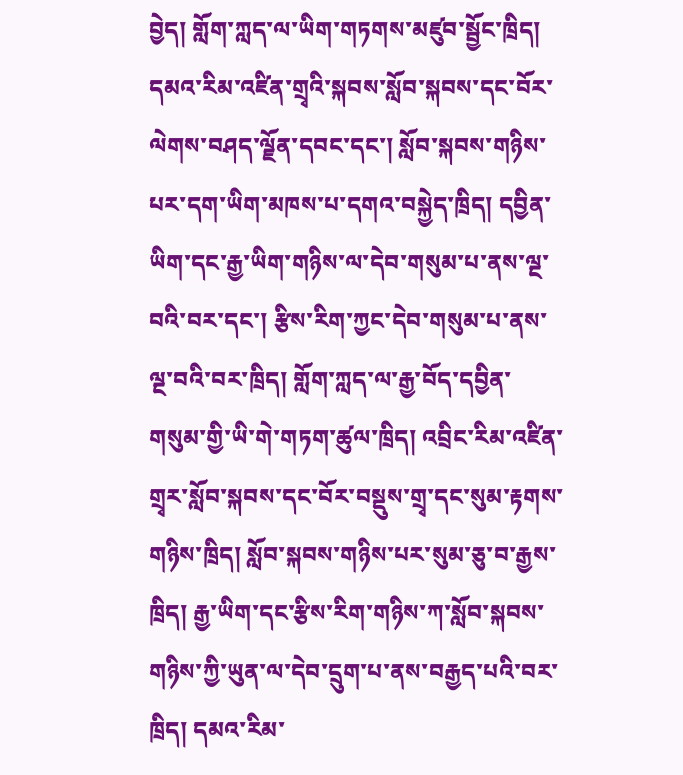བྱེད། གློག་ཀླད་ལ་ཡིག་གཏགས་མཛུབ་སྦྱོང་ཁྲིད། དམའ་རིམ་འཛིན་གྲྭའི་སྐབས་སློབ་སྐབས་དང་བོར་ལེགས་བཤད་ལྗོན་དབང་དང་། སློབ་སྐབས་གཉིས་པར་དག་ཡིག་མཁས་པ་དགའ་བསྐྱེད་ཁྲིད། དབྱིན་ཡིག་དང་རྒྱ་ཡིག་གཉིས་ལ་དེབ་གསུམ་པ་ནས་ལྔ་བའི་བར་དང་། རྩིས་རིག་ཀྱང་དེབ་གསུམ་པ་ནས་ལྔ་བའི་བར་ཁྲིད། གློག་ཀླད་ལ་རྒྱ་བོད་དབྱིན་གསུམ་གྱི་ཡི་གེ་གཏག་ཚུལ་ཁྲིད། འབྲིང་རིམ་འཛིན་གྲྭར་སློབ་སྐབས་དང་བོར་བསྡུས་གྲྭ་དང་སུམ་རྟགས་གཉིས་ཁྲིད། སློབ་སྐབས་གཉིས་པར་སུམ་ཅུ་བ་རྒྱས་ཁྲིད། རྒྱ་ཡིག་དང་རྩིས་རིག་གཉིས་ཀ་སློབ་སྐབས་གཉིས་ཀྱི་ཡུན་ལ་དེབ་དྲུག་པ་ནས་བརྒྱད་པའི་བར་ཁྲིད། དམའ་རིམ་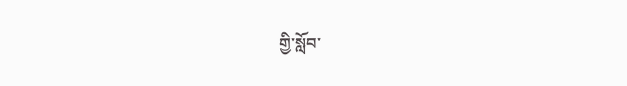གྱི་སློབ་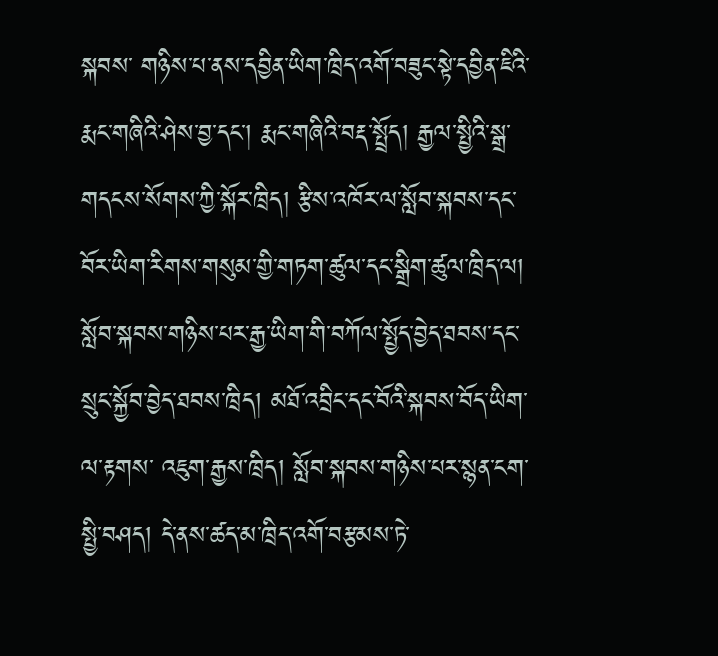སྐབས་ གཉིས་པ་ནས་དབྱིན་ཡིག་ཁྲིད་འགོ་བཟུང་སྟེ་དབྱིན་ཇིའི་རྨང་གཞིའི་ཤེས་བྱ་དང་། རྨང་གཞིའི་བརྡ་སྤྲོད། རྒྱལ་སྤྱིའི་སྒྲ་གདངས་སོགས་ཀྱི་སྐོར་ཁྲིད། རྩིས་འཁོར་ལ་སློབ་སྐབས་དང་བོར་ཡིག་རིགས་གསུམ་གྱི་གཏག་ཚུལ་དང་སྒྲིག་ཚུལ་ཁྲིད་ལ། སློབ་སྐབས་གཉིས་པར་རྒྱ་ཡིག་གི་བཀོལ་སྤྱོད་བྱེད་ཐབས་དང་སྲུང་སྐྱོབ་བྱེད་ཐབས་ཁྲིད། མཐོ་འབྲིང་དང་བོའི་སྐབས་བོད་ཡིག་ལ་རྟགས་ འཇུག་རྒྱས་ཁྲིད། སློབ་སྐབས་གཉིས་པར་སྙན་ངག་སྤྱི་བཤད། དེ་ནས་ཚད་མ་ཁྲིད་འགོ་བརྩམས་ཏེ་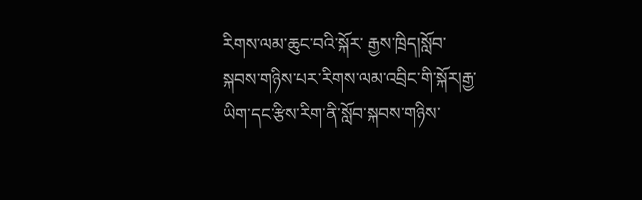རིགས་ལམ་ཆུང་བའི་སྐོར་ རྒྱས་ཁྲིད།སློབ་སྐབས་གཉིས་པར་རིགས་ལམ་འབྲིང་གི་སྐོར།རྒྱ་ཡིག་དང་རྩིས་རིག་ནི་སློབ་སྐབས་གཉིས་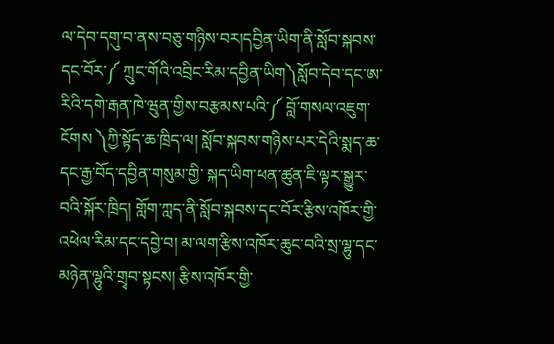ལ་དེབ་དགུ་བ་ནས་བཅུ་གཉིས་བར།དབྱིན་ཡིག་ནི་སློབ་སྐབས་དང་བོར་༼ ཀྲུང་གོའི་འབྲིང་རིམ་དབྱིན་ཡིག༽སློབ་དེབ་དང་ཨ་རིའི་དགེ་རྒན་ཁེ་ཝུན་གྱིས་བརྩམས་པའི་༼ བློ་གསལ་འཇུག་ངོགས ༽ཀྱི་སྟོད་ཆ་ཁྲིད་ལ། སློབ་སྐབས་གཉིས་པར་དེའི་སྨད་ཆ་དང་རྒྱ་བོད་དབྱིན་གསུམ་གྱི་ སྐད་ཡིག་ཕན་ཚུན་ཇི་ལྟར་སྒྱུར་བའི་སྐོར་ཁྲིད། གློག་ཀླད་ནི་སློབ་སྐབས་དང་བོར་རྩིས་འཁོར་གྱི་འཕེལ་རིམ་དང་དབྱེ་བ། མ་ལག་རྩིས་འཁོར་ཆུང་བའི་སྲ་ལྷུ་དང་མཉེན་ལྷུའི་གྲྭབ་སྟངས། རྩིས་འཁོར་གྱི་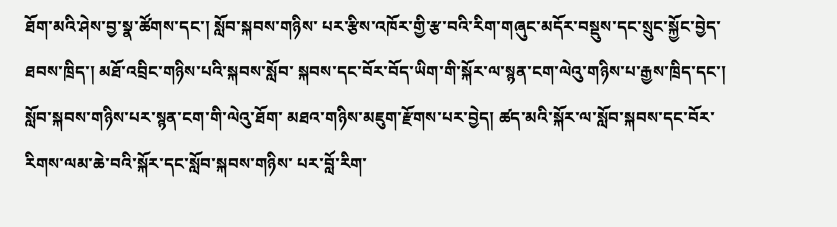ཐོག་མའི་ཤེས་བྱ་སྣ་ཚོགས་དང་། སློབ་སྐབས་གཉིས་ པར་རྩིས་འཁོར་གྱི་རྩ་བའི་རིག་གཞུང་མདོར་བསྡུས་དང་སྲུང་སྐྱོང་བྱེད་ཐབས་ཁྲིད་། མཐོ་འབྲིང་གཉིས་པའི་སྐབས་སློབ་ སྐབས་དང་བོར་བོད་ཡིག་གི་སྐོར་ལ་སྙན་ངག་ལེའུ་གཉིས་པ་རྒྱས་ཁྲིད་དང་། སློབ་སྐབས་གཉིས་པར་སྙན་ངག་གི་ལེའུ་ཐོག་ མཐའ་གཉིས་མཇུག་རྫོགས་པར་བྱེད། ཚད་མའི་སྐོར་ལ་སློབ་སྐབས་དང་བོར་རིགས་ལམ་ཆེ་བའི་སྐོར་དང་སློབ་སྐབས་གཉིས་ པར་བློ་རིག་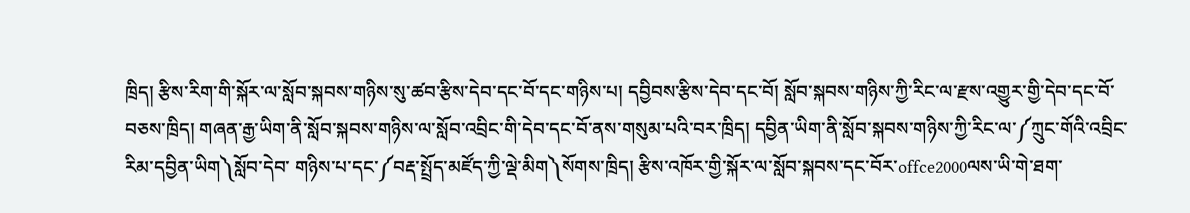ཁྲིད། རྩིས་རིག་གི་སྐོར་ལ་སློབ་སྐབས་གཉིས་སུ་ཚབ་རྩིས་དེབ་དང་བོ་དང་གཉིས་པ། དབྱིབས་རྩིས་དེབ་དང་བོ། སློབ་སྐབས་གཉིས་ཀྱི་རིང་ལ་རྫས་འགྱུར་གྱི་དེབ་དང་བོ་བཅས་ཁྲིད། གཞན་རྒྱ་ཡིག་ནི་སློབ་སྐབས་གཉིས་ལ་སློབ་འབྲིང་གི་དེབ་དང་བོ་ནས་གསུམ་པའི་བར་ཁྲིད། དབྱིན་ཡིག་ནི་སློབ་སྐབས་གཉིས་ཀྱི་རིང་ལ་༼ཀྲུང་གོའི་འབྲིང་རིམ་དབྱིན་ཡིག༽སློབ་དེབ་ གཉིས་པ་དང་༼བརྡ་སྤྲོད་མཛོད་ཀྱི་ལྡེ་མིག༽སོགས་ཁྲིད། རྩིས་འཁོར་གྱི་སྐོར་ལ་སློབ་སྐབས་དང་བོར་offce2000ལས་ཡི་གེ་ཐག་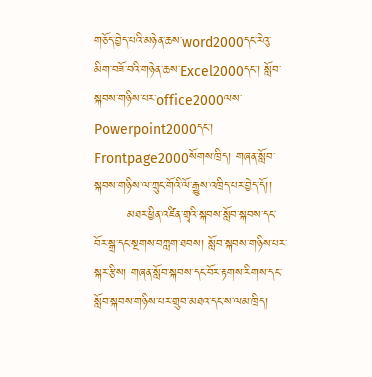གཅོད་བྱེད་པའི་མཉེན་ཆས་word2000དང་རེའུ་མིག་བཟོ་བའི་གཉེན་ཆས་Excel2000དང་། སློབ་སྐབས་གཉིས་པར་office2000ལས་Powerpoint2000དང་། Frontpage2000སོགས་ཁྲིད། གཞན་སློབ་སྐབས་གཉིས་ལ་ཀྲུང་གོའི་ལོ་རྒྱུས་འཁྲིད་པར་བྱེད་དོ།།
        མཐར་ཕྱིན་འཛིན་གྲྭའི་སྐབས་སློབ་སྐབས་དང་བོར་སྒྲ་དང་སྔགས་བཀླག་ཐབས། སློབ་སྐབས་གཉིས་པར་སྐར་རྩིས། གཞན་སློབ་སྐབས་དང་བོར་རྟགས་རིགས་དང་སློབ་སྐབས་གཉིས་པར་གྲུབ་མཐའ་དང་ས་ལམ་ཁྲིད།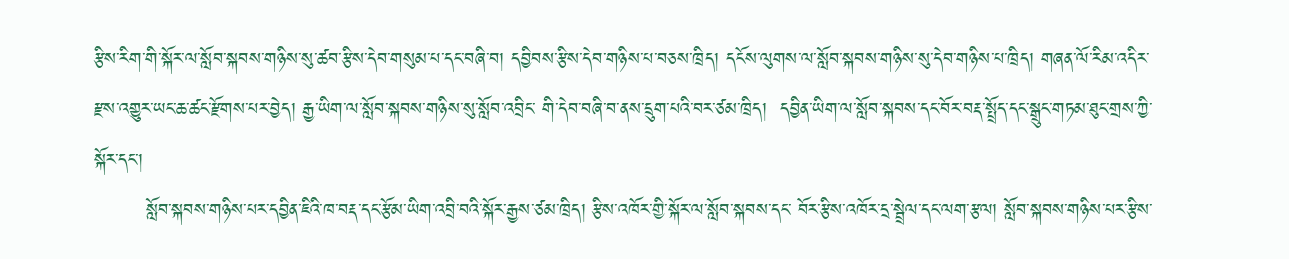རྩིས་རིག་གི་སྐོར་ལ་སློབ་སྐབས་གཉིས་སུ་ཚབ་རྩིས་དེབ་གསུམ་པ་དང་བཞི་བ། དབྱིབས་རྩིས་དེབ་གཉིས་པ་བཅས་ཁྲིད། དངོས་ལུགས་ལ་སློབ་སྐབས་གཉིས་སུ་དེབ་གཉིས་པ་ཁྲིད། གཞན་ལོ་རིམ་འདིར་རྫས་འགྱུར་ཡང་ཆ་ཚང་རྫོགས་པར་བྱེད། རྒྱ་ཡིག་ལ་སློབ་སྐབས་གཉིས་སུ་སློབ་འབྲིང་ གི་དེབ་བཞི་བ་ནས་དྲུག་པའི་བར་ཙམ་ཁྲིད།  དབྱིན་ཡིག་ལ་སློབ་སྐབས་དང་བོར་བརྡ་སྤྲོད་དང་སྒྲུང་གཏམ་ཐུང་གྲས་ཀྱི་སྐོར་དང་།
        སློབ་སྐབས་གཉིས་པར་དབྱིན་ཇིའི་ཁ་བརྡ་དང་རྩོམ་ཡིག་འབྲི་བའི་སྐོར་རྒྱས་ཙམ་ཁྲིད། རྩིས་འཁོར་གྱི་སྐོར་ལ་སློབ་སྐབས་དང་ བོར་རྩིས་འཁོར་དྲ་སྦྲེལ་དང་ལག་རྩལ། སློབ་སྐབས་གཉིས་པར་རྩིས་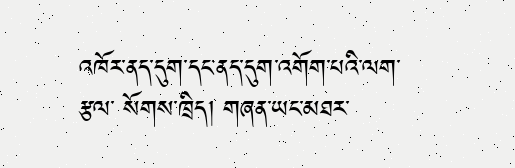འཁོར་ནད་དུག་དང་ནད་དུག་འགོག་པའི་ལག་རྩལ་ སོགས་ཁྲིད། གཞན་ཡང་མཐར་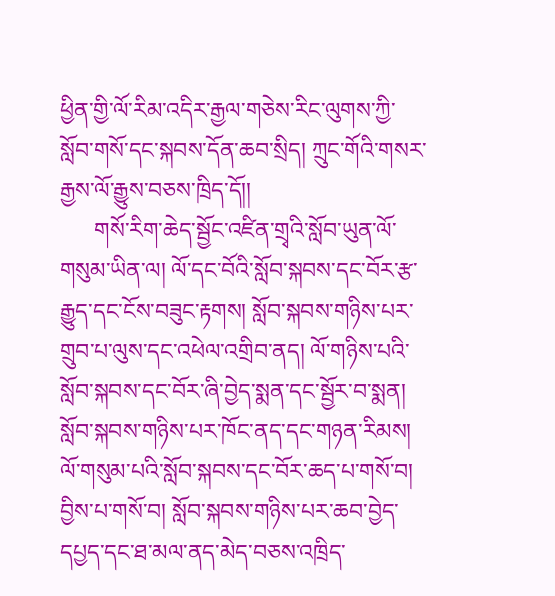ཕྱིན་གྱི་ལོ་རིམ་འདིར་རྒྱལ་གཅེས་རིང་ལུགས་ཀྱི་སློབ་གསོ་དང་སྐབས་དོན་ཆབ་སྲིད། ཀྲུང་གོའི་གསར་རྒྱས་ལོ་རྒྱུས་བཅས་ཁྲིད་དོ།།
      གསོ་རིག་ཆེད་སྦྱོང་འཛིན་གྲྭའི་སློབ་ཡུན་ལོ་གསུམ་ཡིན་ལ། ལོ་དང་བོའི་སློབ་སྐབས་དང་བོར་རྩ་རྒྱུད་དང་ངོས་བཟུང་རྟགས། སློབ་སྐབས་གཉིས་པར་གྲུབ་པ་ལུས་དང་འཕེལ་འགྲིབ་ནད། ལོ་གཉིས་པའི་སློབ་སྐབས་དང་བོར་ཞི་བྱེད་སྨན་དང་སྦྱོར་བ་སྨན། སློབ་སྐབས་གཉིས་པར་ཁོང་ནད་དང་གཉན་རིམས། ལོ་གསུམ་པའི་སློབ་སྐབས་དང་བོར་ཆད་པ་གསོ་བ། བྱིས་པ་གསོ་བ། སློབ་སྐབས་གཉིས་པར་ཆབ་བྱེད་དཔྱད་དང་ཐ་མལ་ནད་མེད་བཅས་འཁྲིད་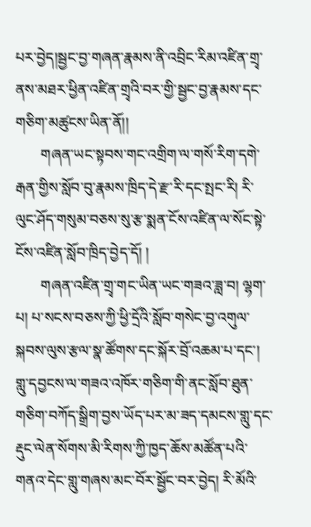པར་བྱེད།སྦྱང་བྱ་གཞན་རྣམས་ནི་འབྲིང་རིམ་འཛིན་གྲྭ་ནས་མཐར་ཕྱིན་འཛིན་གྲྭའི་བར་གྱི་སྦྱང་བྱ་རྣམས་དང་གཅིག་མཚུངས་ཡིན་ནོ།།
       གཞན་ཡང་སྟབས་གང་འགྲིག་ལ་གསོ་རིག་དགེ་རྒན་གྱིས་སློབ་བུ་རྣམས་ཁྲིད་དེ་རྫ་རི་དང་སྤང་རི། རི་ལུང་ཤོད་གསུམ་བཅས་སུ་རྩ་སྨན་ངོས་འཛིན་ལ་སོང་སྟེ་ངོས་འཛིན་སློབ་ཁྲིད་བྱེད་དོ། །
       གཞན་འཛིན་གྲྭ་གང་ཡིན་ཡང་གཟའ་ཟླ་བ། ལྷག་པ། པ་སངས་བཅས་ཀྱི་ཕྱི་དྲོའི་སློབ་གསེང་བྱ་འགུལ་སྐབས་ལུས་རྩལ་སྣ་ཚོགས་དང་སྐོར་བྲོ་འཆམ་པ་དང་། གླུ་དབྱངས་ལ་གཟའ་འཁོར་གཅིག་གི་ནང་སློབ་ཐུན་གཅིག་བཀོད་སྒྲིག་བྱས་ཡོད་པར་མ་ཟད་དམངས་གླུ་དང་རྡུང་ལེན་སོགས་མི་རིགས་ཀྱི་ཁྱད་ཆོས་མཚོན་པའི་གནའ་དེང་གླུ་གཞས་མང་བོར་སྦྱོང་བར་བྱེད། རི་མོའི་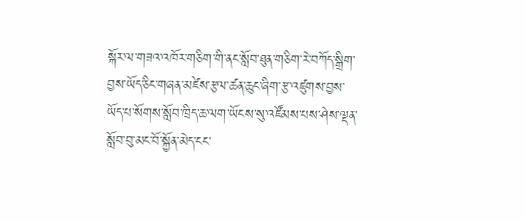སྐོར་ལ་གཟའ་འཁོར་གཅིག་གི་ནང་སློབ་ཐུན་གཅིག་རེ་བཀོད་སྒྲིག་བྱས་ཡོད་ཅིང་གཞན་མཛེས་རྩལ་ཚན་ཆུང་ཞིག་རྩ་འཛུགས་བྱས་ཡོད་པ་སོགས་སློབ་ཁྲིད་ཆ་ལག་ཡོངས་སུ་འཛོམས་པས་ཤེས་ལྡན་སློབ་བུ་མང་བོ་སྐྱོན་མེད་ངང་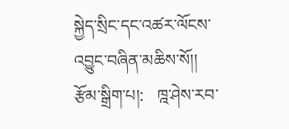སྐྱེད་སྲིང་དང་འཚར་ལོངས་འབྱུང་བཞིན་མཆིས་སོ།།
རྩོམ་སྒྲིག་པ།:   ཁྰ་ཤེས་རབ་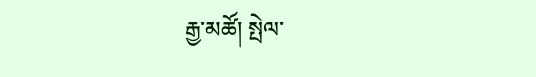རྒྱ་མཚོ། སྤེལ་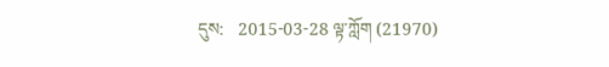དུས:   2015-03-28 ལྟ་ཀློག (21970)